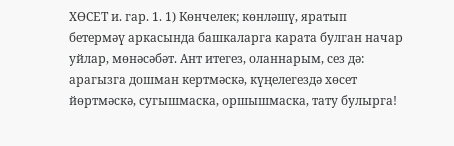ХӨСЕТ и. гар. 1. 1) Көнчелек; көнләшү, яратып бетермәү аркасында башкаларга карата булган начар уйлар, мөнәсәбәт. Ант итегез, оланнарым, сез дә: арагызга дошман кертмәскә, күңелегездә хөсет йөртмәскә, сугышмаска, оршышмаска, тату булырга!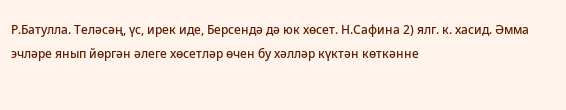Р.Батулла. Теләсәң, үс, ирек иде, Берсендә дә юк хөсет. Н.Сафина 2) ялг. к. хасид. Әмма эчләре янып йөргән әлеге хөсетләр өчен бу хәлләр күктән көткәнне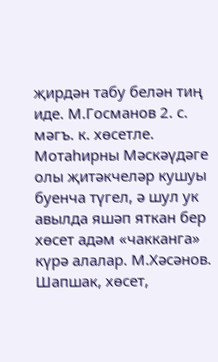җирдән табу белән тиң иде. М.Госманов 2. с. мәгъ. к. хөсетле. Мотаһирны Мәскәүдәге олы җитәкчеләр кушуы буенча түгел, ә шул ук авылда яшәп яткан бер хөсет адәм «чакканга» күрә алалар. М.Хәсәнов. Шапшак, хөсет,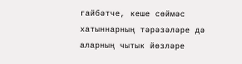гайбәтче, кеше сөймәс хатыннарның тәрәзәләре дә аларның чытык йөзләре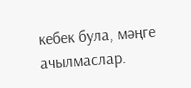кебек була, мәңге ачылмаслар.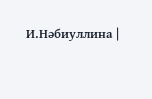И.Нәбиуллина |